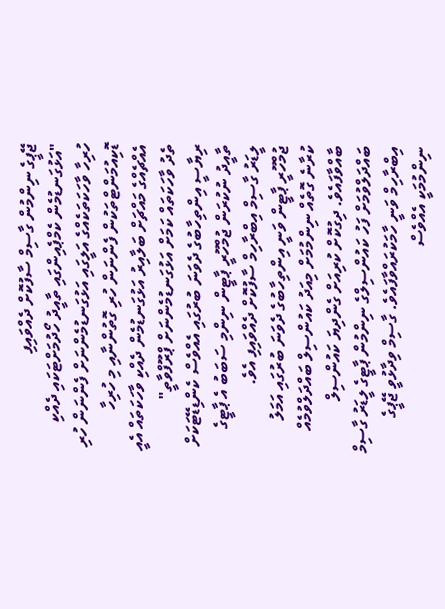ޖޭޕީގެ ނިންމުން ގާސިމް ސާފުކޮށް ދެއްވައިފި
"އަޅުގަނޑުމެން ކެމްޕެއިންގައި ތާއީދު ހޯދުމަށްޓަކައި ދެއްކި ހުރިހާ ވާހަކަތަކެއްގެ އަލީގައި އަޅުގަނޑުމެންނަށް ފެންނަން ހުރި ޑޮކިއުމަންޓްތަކުން ފެންނަން ހުރި ގޮތުންނާއި މި ހުރިހާ އެއްޗެއްގެ މައްޗަށް ބަލާއިރު އަޅުގަނޑުމެން ދެއްކި ވާހަކަތައް އެއީ ތެދު ވާހަކަތައް ކަމަށް އަޅުގަނޑުމެންނަށް ޕްރޫފްވާތީ"
ރިޔާސީ އިންތިހާބުގެ ދެވަނަ ބުރުގައި އެއްވެސް ކެންޑިޑޭޓަކަށް ތާއީދު ނުކުރަން ޖުމްހޫރީ ޕާޓީން ނިންމި ސަބަބު އެ ޕާޓީގެ ލީޑަރު ގާސިމް އިބްރާހިމް ސާފުކޮށް ދެއްވައިފި އެވެ.
ޖުމްހޫރީ ޕާޓީން ވަނީ އިންތިހާބުގެ ދެވަނަ ބުރުގައި އަމަލު ކުރާނެ ގޮތެއް ނިންމުމަށް މިއަދު ކައުންސިލް ބައްދަލްވުމެއް ބާއްވާފައެވެ. ދިގުކޮށް ކުރިއަށް ގެންދިޔަ ކައުންސިލް ބައްދަލްވުމަށް ފަހު ކައުންސިލްގެ ނިންމުން ޕާޓީގެ ލީޑަރު ގާސިމް އިބްރާހިމް ވަނީ ހާމަކުރައްވާފައެވެ. ގާސިމް ވިދާޅުވީ ޖޭޕީގެ ނިންމުމަކީ އެއްވެސް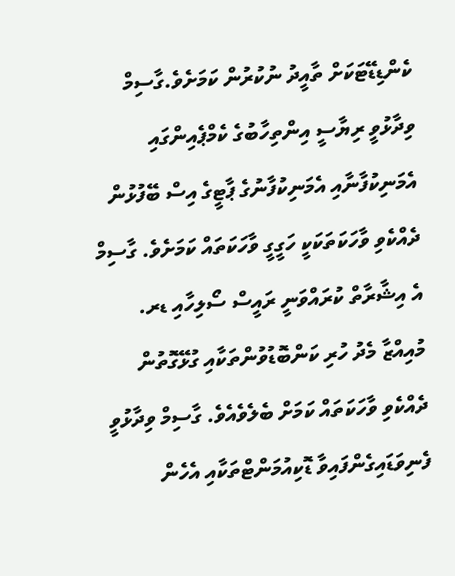ކެންޑިޑޭޓަކަށް ތާއީދު ނުކުރުން ކަމަށެވެ.ގާސިމް ވިދާޅުވީ ރިޔާސީ އިންތިހާބުގެ ކެމްޕެއިންގައި އެމަނިކުފާނާއި އެމަނިކުފާނުގެ ޕާޓީގެ އިސް ބޭފުޅުން ދެއްކެވި ވާހަކަތަކަކީ ހަގީގީ ވާހަކަތައް ކަމަށެވެ. ގާސިމް އެ އިޝާރާތް ކުރައްވަނީ ރައީސް ސޯލިހާއި ޑރ. މުއިއްޒާ މެދު ހުރި ކަންބޮޑުވުންތަކާއި ގުޅޭގޮތުން ދެއްކެވި ވާހަކަތައް ކަމަށް ބެލެވެއެވެ. ގާސިމް ވިދާޅުވީ ފެނިވަޑައިގެންފައިވާ ޑޮކިއުމަންޓްތަކާއި އެހެން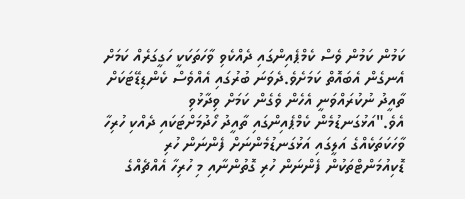ކަމުން ކަމުން ވެސް ކެމްޕެއިންގައި ދެއްކެވި ވާހަތަކަކީ ހަގީގަރެއް ކަމަށް އެނގެން އެބައޮތް ކަމަށެވެ.ދެވަނަ ބުރުގައި އެއްވެސް ކެންޑިޑޭޓަކަށް ތާއީދު ނުކުރައްވަނީ އެހެން ވެގެން ކަމަށް ވިދާޅުވި އެވެ."އަޅުގަނޑުމެން ކެމްޕެއިންގައި ތާއީދު ހޯދުމަށްޓަކައި ދެއްކި ހުރިހާ ވާހަކަތަކެއްގެ އަލީގައި އަޅުގަނޑުމެންނަށް ފެންނަން ހުރި ޑޮކިއުމަންޓްތަކުން ފެންނަން ހުރި ގޮތުންނާއި މި ހުރިހާ އެއްޗެއްގެ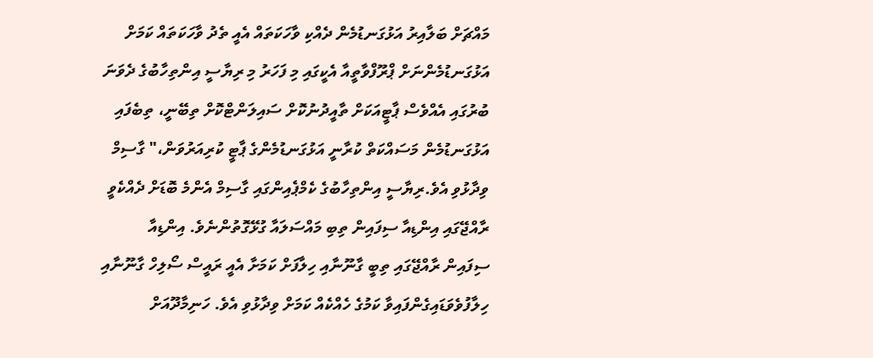މައްޗަށް ބަލާއިރު އަޅުގަނޑުމެން ދެއްކި ވާހަކަތައް އެއީ ތެދު ވާހަކަތައް ކަމަށް އަޅުގަނޑުމެންނަށް ޕްރޫފްވާތީއާ އެކީގައި މި ފަހަރު މި ރިޔާސީ އިންތިހާބުގެ ދެވަނަ ބުރުގައި އެއްވެސް ޕާޓީއަކަށް ތާއީދުނުކޮށް ސައިލަންޓްކޮށް ތިބޭނީ، ތިބެފައި އަޅުގަނޑުމެން މަސައްކަތް ކުރާނީ އަޅުގަނޑުމެންގެ ޕާޓީ ކުރިއަރުވަން،" ގާސިމް ވިދާޅުވި އެވެ.ރިޔާސީ އިންތިހާބުގެ ކެމްޕެއިންގައި ގާސިމް އެންމެ ބޮޑަށް ދެއްކެވީ ރާއްޖޭގައި އިންޑިއާ ސިފައިން ތިބި މައްސަލައާ ގުޅޭގޮތުންނެވެ. އިންޑިއާ ސިފައިން ރާއްޖޭގައި ތިބީ ގާނޫނާއި ހިލާފަށް ކަމަށާ އެއީ ރައީސް ސޯލިހް ގާނޫނާއި ހިލާފުވެވަޑައިގެންފައިވާ ކަމުގެ ހެއްކެއް ކަމަށް ވިދާޅުވި އެވެ. ހަނިމާދޫއަށް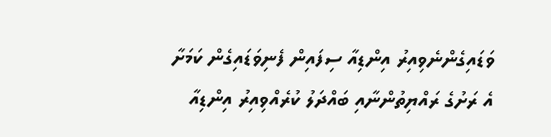ވަޑައިގެންނެވިއިރު އިންޑިއާ ސިފައިން ފެނިވަޑައިގެން ކަމަށާ އެ ރަށުގެ ރައްޔިތުންނާއި ބައްދަލު ކުރެއްވިއިރު އިންޑިއާ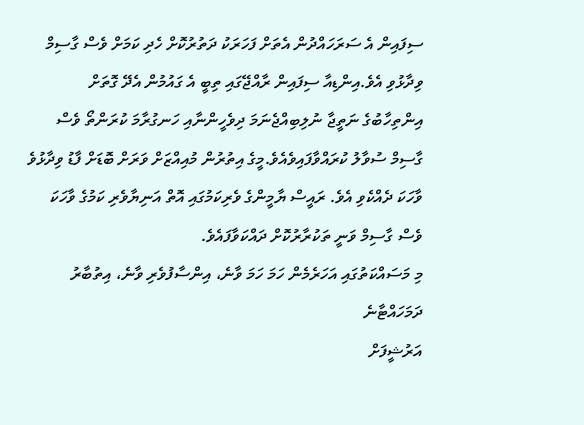ސިފައިން އެ ސަރަހައްދުން އެތަށް ފަހަރަކު ދަތުރުކޮށް ހެދި ކަމަށް ވެސް ގާސިމް ވިދާޅުވި އެވެ.އިންޑިއާ ސިފައިން ރާއްޖޭގައި ތިބީ އެ ގައުމުން އެދޭ ގޮތަށް އިންތިހާބުގެ ނަތީޖާ ނުލިބިއްޖެނަމަ ދިވެހީންނާއި ހަނގުރާމަ ކުރަންތޯ ވެސް ގާސިމް ސުވާލު ކުރައްވާފައިވެއެވެ.މީގެ އިތުރުން މުއިއްޒަށް ވަރަށް ބޮޑަށް ފާޑު ވިދާޅުވެ ވާހަކަ ދެއްކެވި އެވެ. ރައީސް ޔާމީންގެ ވެރިކަމުގައި އޮތް އަނިޔާވެރި ކަމުގެ ވާހަކަ ވެސް ގާސިމް ވަނީ ތަކުރާރުކޮށް ދައްކަވާފައެވެ.
މި މަސައްކަތުގައި އަހަރެމެން ހަމަ ހަމަ ވާނެ، އިންސާފުވެރި ވާނެ، އިތުބާރު ދަމަހައްޓާނެ
އަރުޝީފަށް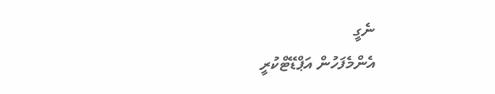ނެގީ
އެންމެފަހުން އަޕްޑޭޓްކުރީ